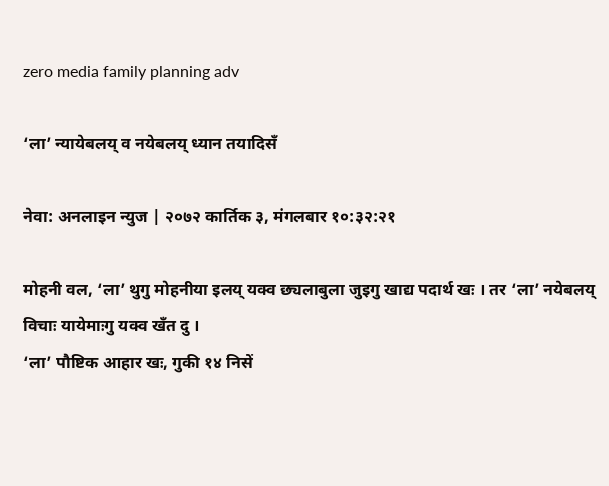zero media family planning adv

‘ला’ न्यायेबलय् व नयेबलय् ध्यान तयादिसँ

नेवा: अनलाइन न्युज | २०७२ कार्तिक ३, मंगलबार १०:३२:२१

मोहनी वल, ‘ला’ थुगु मोहनीया इलय् यक्व छ्यलाबुला जुइगु खाद्य पदार्थ खः । तर ‘ला’ नयेबलय् विचाः यायेमाःगु यक्व खँत दु ।
‘ला’ पौष्टिक आहार खः, गुकी १४ निसें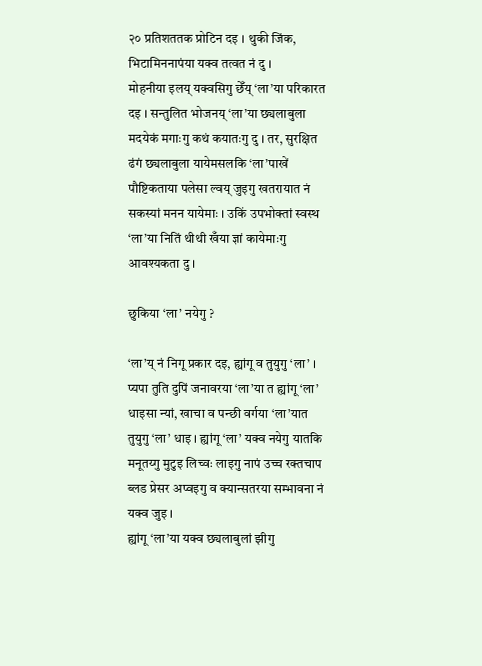२० प्रतिशततक प्रोटिन दइ । थुकी जिंक, भिटामिननापंया यक्व तत्वत नं दु ।
मोहनीया इलय् यक्वसिगु छेँय् ‘ला’या परिकारत दइ । सन्तुलित भोजनय् ‘ला’या छ्यलाबुला मदयेकं मगाःगु कथं कयातःगु दु । तर, सुरक्षित ढंगं छ्यलाबुला यायेमसलकि ‘ला’पाखें पौष्टिकताया पलेसा ल्वय् जुइगु खतरायात नं सकस्यां मनन यायेमाः । उकिं उपभोक्तां स्वस्थ ‘ला’या नितिं थीथी खँया ज्ञां कायेमाःगु आवश्यकता दु ।

छुकिया ‘ला’ नयेगु ?

‘ला’य् नं निगू प्रकार दइ, ह्यांगू व तुयुगु ‘ला’ । प्यपा तुति दुपिं जनावरया ‘ला’या त ह्यांगू ‘ला’ धाइसा न्यां, खाचा व पन्छी वर्गया ‘ला’यात तुयुगु ‘ला’ धाइ । ह्यांगू ‘ला’ यक्व नयेगु यातकि मनूतय्गु मुटुइ लिच्वः लाइगु नापं उच्च रक्तचाप ब्लड प्रेसर अप्वइगु व क्यान्सतरया सम्भावना नं यक्व जुइ ।
ह्यांगू ‘ला’या यक्व छ्यलाबुलां झीगु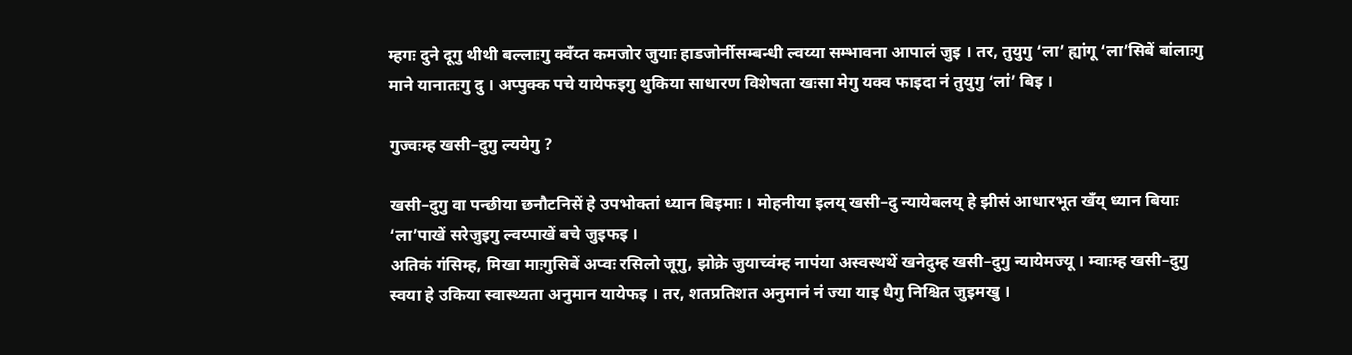म्हगः दुने दूगु थीथी बल्लाःगु क्वँय्त कमजोर जुयाः हाडजोर्नीसम्बन्धी ल्वय्या सम्भावना आपालं जुइ । तर, तुयुगु ‘ला’ ह्यांगू ‘ला’सिबें बांलाःगु माने यानातःगु दु । अप्पुक्क पचे यायेफइगु थुकिया साधारण विशेषता खःसा मेगु यक्व फाइदा नं तुयुगु ‘लां’ बिइ ।

गुज्वःम्ह खसी–दुगु ल्ययेगु ?

खसी–दुगु वा पन्छीया छनौटनिसें हे उपभोक्तां ध्यान बिइमाः । मोहनीया इलय् खसी–दु न्यायेबलय् हे झीसं आधारभूत खँय् ध्यान बियाः ‘ला’पाखें सरेजुइगु ल्वय्पाखें बचे जुइफइ ।
अतिकं गंसिम्ह, मिखा माःगुसिबें अप्वः रसिलो जूगु, झोक्रे जुयाच्वंम्ह नापंया अस्वस्थथें खनेदुम्ह खसी–दुगु न्यायेमज्यू । म्वाःम्ह खसी–दुगु स्वया हे उकिया स्वास्थ्यता अनुमान यायेफइ । तर, शतप्रतिशत अनुमानं नं ज्या याइ धैगु निश्चित जुइमखु ।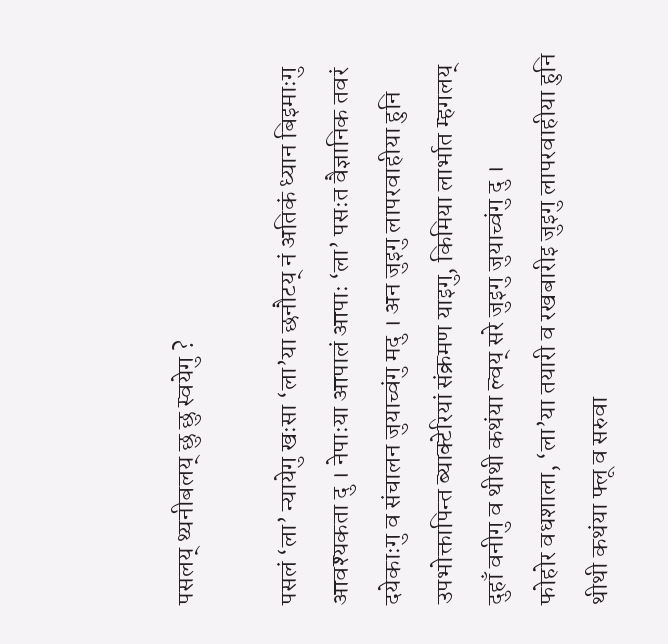पसलय् थ्यनीबलय् छु छु स्वयेगु ?

पसलं ‘ला’ न्यायेगु खःसा ‘ला’या छनौटय् नं अतिकं ध्यान बिइमाःगु आवश्यकता दु । नेपाःया आपालं आपाः ‘ला’ पसःत वैज्ञानिक तवरं दयेकाःगु व संचालन जुयाच्वंगु मदु । अन जुइगु लापरवाहीया हुनि उपभोक्तापिन्त ब्याक्टेरियां संक्रमण याइगु, किमिया लार्भात म्हगलय् दुहाँ वनीगु व थीथी कथंया ल्वय् सरे जुइगु जुयाच्वंगु दु ।
फोहोर वधशाला, ‘ला’या तयारी व रखबारीइ जुइगु लापरवाहीया हुनि थीथी कथंया फ्लू व सरुवा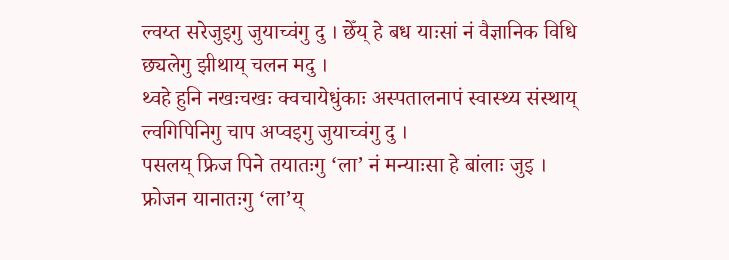ल्वय्त सरेजुइगु जुयाच्वंगु दु । छेँय् हे बध याःसां नं वैज्ञानिक विधि छ्यलेगु झीथाय् चलन मदु ।
थ्वहे हुनि नखःचखः क्वचायेधुंकाः अस्पतालनापं स्वास्थ्य संस्थाय् ल्वगिपिनिगु चाप अप्वइगु जुयाच्वंगु दु ।
पसलय् फ्रिज पिने तयातःगु ‘ला’ नं मन्याःसा हे बांलाः जुइ । फ्रोजन यानातःगु ‘ला’य्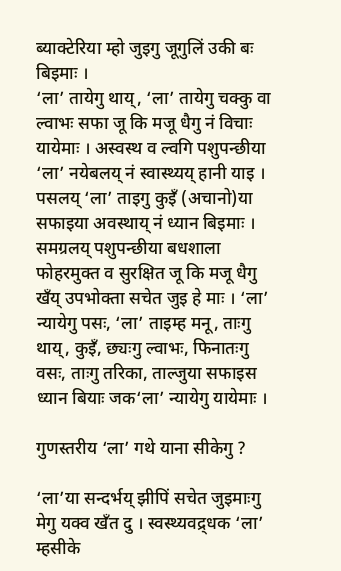ब्याक्टेरिया म्हो जुइगु जूगुलिं उकी बः बिइमाः ।
‘ला’ तायेगु थाय्, ‘ला’ तायेगु चक्कु वा ल्वाभः सफा जू कि मजू धैगु नं विचाः यायेमाः । अस्वस्थ व ल्वगि पशुपन्छीया ‘ला’ नयेबलय् नं स्वास्थ्यय् हानी याइ ।
पसलय् ‘ला’ ताइगु कुइँ (अचानो)या सफाइया अवस्थाय् नं ध्यान बिइमाः । समग्रलय् पशुपन्छीया बधशाला फोहरमुक्त व सुरक्षित जू कि मजू धैगु खँय् उपभोक्ता सचेत जुइ हे माः । ‘ला’ न्यायेगु पसः, ‘ला’ ताइम्ह मनू, ताःगु थाय्, कुइँ, छ्यःगु ल्वाभः, फिनातःगु वसः, ताःगु तरिका, ताल्जुया सफाइस ध्यान बियाः जक‘ला’ न्यायेगु यायेमाः ।

गुणस्तरीय ‘ला’ गथे याना सीकेगु ?

‘ला’या सन्दर्भय् झीपिं सचेत जुइमाःगु मेगु यक्व खँत दु । स्वस्थ्यवद्र्धक ‘ला’ म्हसीके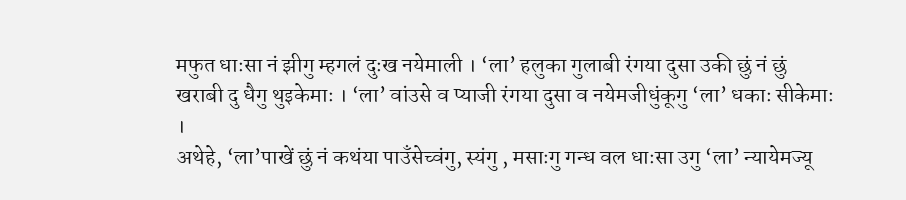मफुत धाःसा नं झीगु म्हगलं दुःख नयेमाली । ‘ला’ हलुका गुलाबी रंगया दुसा उकी छुं नं छुं खराबी दु धैगु थुइकेमाः । ‘ला’ वांउसे व प्याजी रंगया दुसा व नयेमजीधुंकूगु ‘ला’ धकाः सीकेमाः ।
अथेहे, ‘ला’पाखें छुं नं कथंया पाउँसेच्वंगु, स्यंगु , मसाःगु गन्ध वल धाःसा उगु ‘ला’ न्यायेमज्यू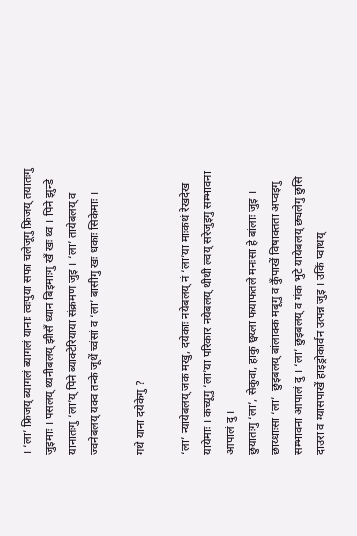। ‘ला’ फ्रिजय् ब्यागलं ब्यागलं यानाः त्वःपुया सफा चलेजूगु फ्रिजय् तयातःगु जुइमाः । पसलय् थ्यनीबलय् झीसँ ध्यान बिइमाःगु खँ खः थ्व । पिने झुन्डे यानातःगु ‘ला’य् पिने ब्याक्टेरियाया संक्रमण जुइ । ‘ला’ तायेबलय् व ज्वनेबलय् यक्व तन्के जूथें च्वंसां व ‘ला’ बासीगु खः धकाः सिकेमाः ।

गथे याना दयेकेगु ?

‘ला’ न्यायेबलय् जक मखु, दयेकाः नयेबलय् नं ‘ला’या माःकथं रेखदेख यायेमाः । कच्यूगु ‘ला’या परिकार नयेबलय् थीथी ल्वय् सरेजुइगु सम्भावना आपालं दु ।
छुयातःगु ‘ला’, सेकुवा, हाकु छ्वय्ला फयाफतले मनःसा हे बांलाः जुइ । छाय्धाःसा ‘ला’  छुइबलय् बांलाक्क मबूगु व कुँपाखें विषाक्तता अप्वइगु सम्भावना आपालं दु । ‘ला’ छुइबलय् व गंक भुटे यायेबलय् छ्यलेगु छुसि दाउरा व ग्यासपाखें हाइड्रोकार्वन उत्पन्न जुइ । उकिं प्वाथय्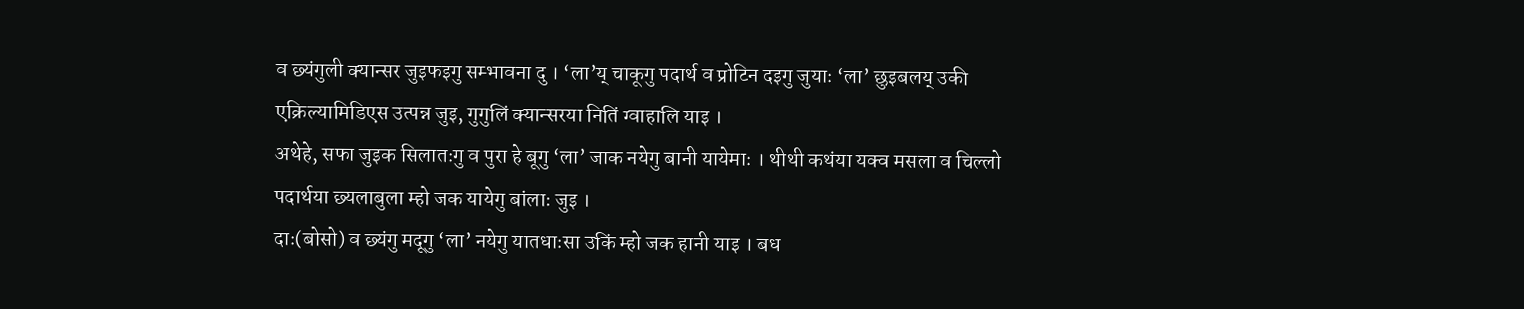व छ्यंगुली क्यान्सर जुइफइगु सम्भावना दु । ‘ला’य् चाकूगु पदार्थ व प्रोटिन दइगु जुयाः ‘ला’ छुइबलय् उकी एक्रिल्यामिडिएस उत्पन्न जुइ, गुगुलिं क्यान्सरया नितिं ग्वाहालि याइ ।
अथेहे, सफा जुइक सिलातःगु व पुरा हे बूगु ‘ला’ जाक नयेगु बानी यायेमाः । थीथी कथंया यक्व मसला व चिल्लो पदार्थया छ्यलाबुला म्हो जक यायेगु बांलाः जुइ ।
दाः(बोसो) व छ्यंगु मदूगु ‘ला’ नयेगु यातधाःसा उकिं म्हो जक हानी याइ । बध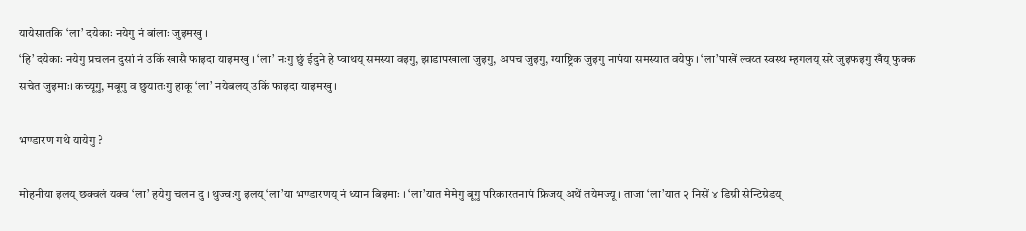यायेसातकि ‘ला’ दयेकाः नयेगु नं बांलाः जुइमखु ।
‘हि’ दयेकाः नयेगु प्रचलन दुसां नं उकिं खासै फाइदा याइमखु । ‘ला’ नःगु छुं ईदुने हे प्वाथय् समस्या वइगु, झाडापखाला जुइगु, अपच जुइगु, ग्याष्ट्रिक जुइगु नापंया समस्यात वयेफु । ‘ला’पाखें ल्वय्त स्वस्थ म्हगलय् सरे जुइफइगु खँय् फुक्क सचेत जुइमाः। कच्यूगु, मबूगु व छुयातःगु हाकू ‘ला’ नयेबलय् उकिं फाइदा याइमखु ।

भण्डारण गथे यायेगु ?

मोहनीया इलय् छक्वलं यक्व ‘ला’ हयेगु चलन दु । थुज्वःगु इलय् ‘ला’या भण्डारणय् नं ध्यान बिइमाः । ‘ला’यात मेमेगु बूगु परिकारतनापं फ्रिजय् अथें तयेमज्यू । ताजा ‘ला’यात २ निसें ४ डिग्री सेन्टिग्रेडय्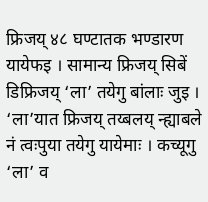फ्रिजय् ४८ घण्टातक भण्डारण यायेफइ । सामान्य फ्रिजय् सिबें डिफ्रिजय् ‘ला’ तयेगु बांलाः जुइ ।
‘ला’यात फ्रिजय् तय्बलय् न्ह्याबले नं त्वःपुया तयेगु यायेमाः । कच्यूगु ‘ला’ व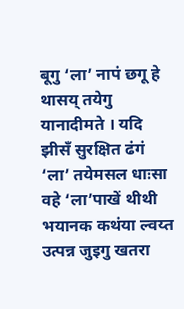बूगु ‘ला’ नापं छगू हे थासय् तयेगु यानादीमते । यदि झीसँ सुरक्षित ढंगं ‘ला’ तयेमसल धाःसा वहे ‘ला’पाखें थीथी भयानक कथंया ल्वय्त उत्पन्न जुइगु खतरा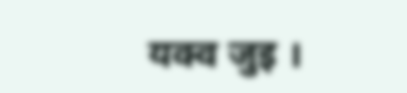यक्व जुइ ।